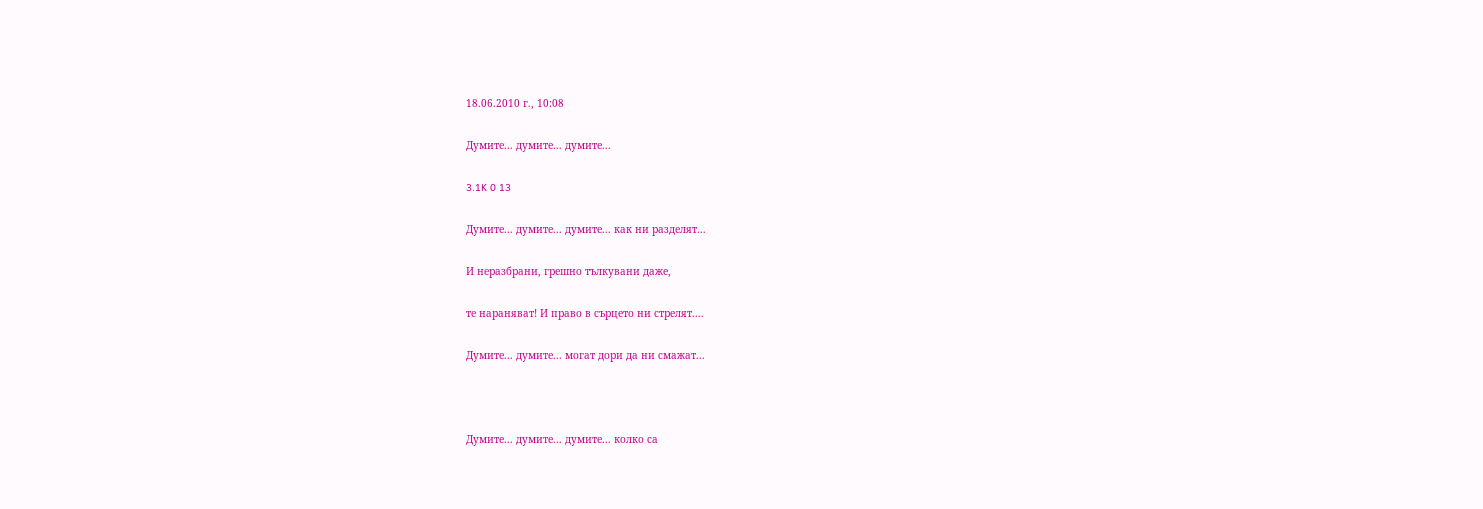18.06.2010 г., 10:08

Думите... думите... думите...

3.1K 0 13

Думите... думите... думите... как ни разделят...

И неразбрани, грешно тълкувани даже,

те нараняват! И право в сърцето ни стрелят....

Думите... думите... могат дори да ни смажат...



Думите... думите... думите... колко са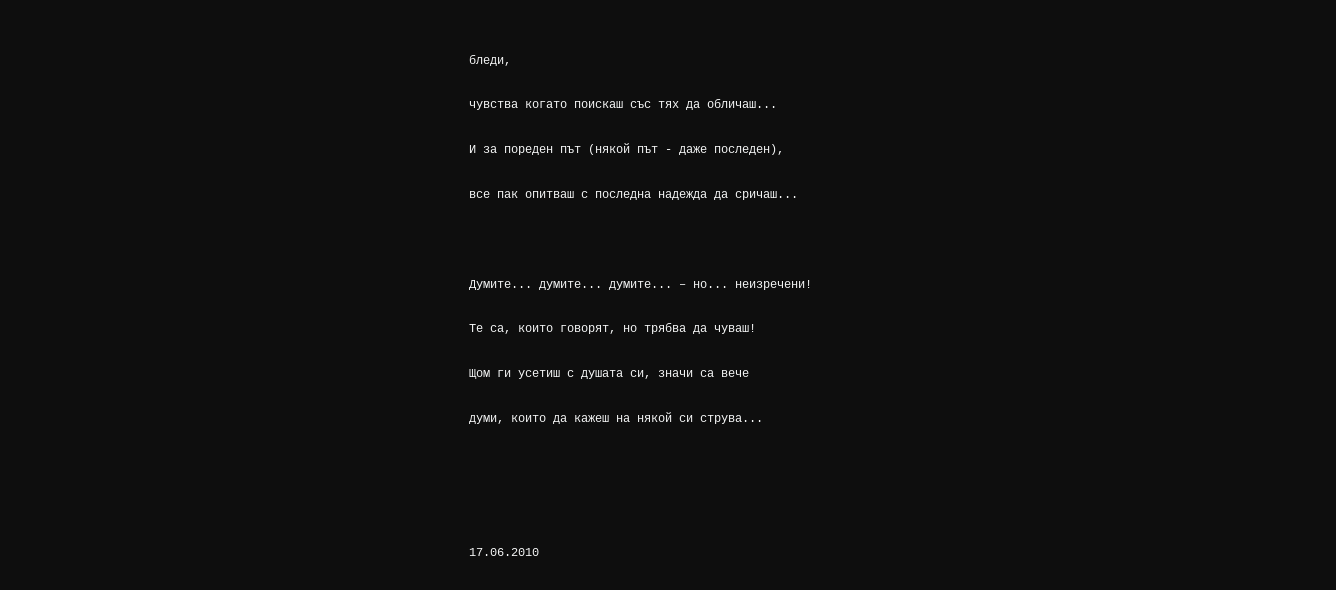бледи,

чувства когато поискаш със тях да обличаш...

И за пореден път (някой път - даже последен),

все пак опитваш с последна надежда да сричаш...



Думите... думите... думите... – но... неизречени!

Те са, които говорят, но трябва да чуваш!

Щом ги усетиш с душата си, значи са вече

думи, които да кажеш на някой си струва...





17.06.2010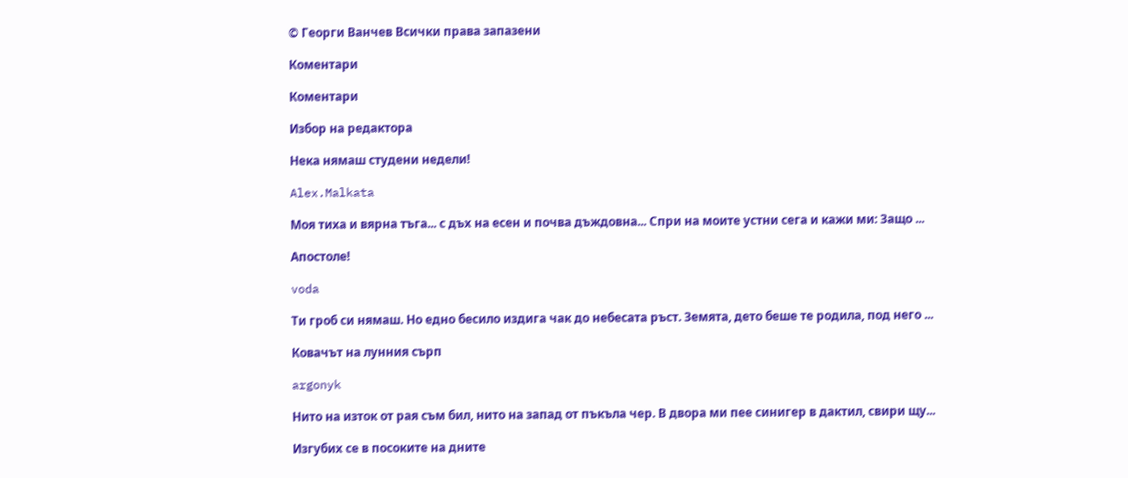© Георги Ванчев Всички права запазени

Коментари

Коментари

Избор на редактора

Нека нямаш студени недели!

Alex.Malkata

Моя тиха и вярна тъга... с дъх на есен и почва дъждовна... Спри на моите устни сега и кажи ми: Защо ...

Апостоле!

voda

Ти гроб си нямаш. Но едно бесило издига чак до небесата ръст. Земята, дето беше те родила, под него ...

Ковачът на лунния сърп

argonyk

Нито на изток от рая съм бил, нито на запад от пъкъла чер. В двора ми пее синигер в дактил, свири щу...

Изгубих се в посоките на дните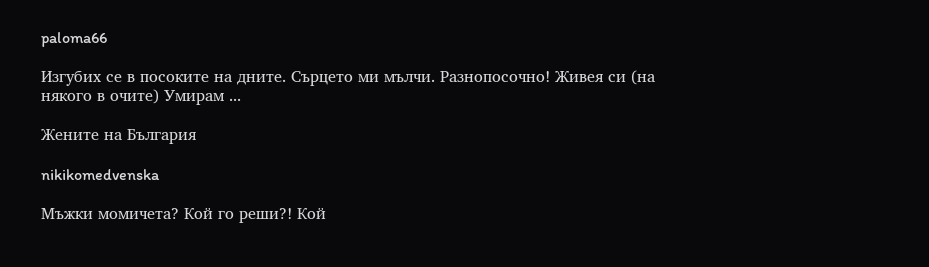paloma66

Изгубих се в посоките на дните. Сърцето ми мълчи. Разнопосочно! Живея си (на някого в очите) Умирам ...

Жените на България

nikikomedvenska

Мъжки момичета? Кой го реши?! Кой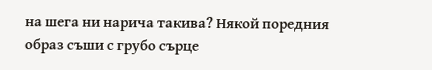на шега ни нарича такива? Някой поредния образ съши с грубо сърце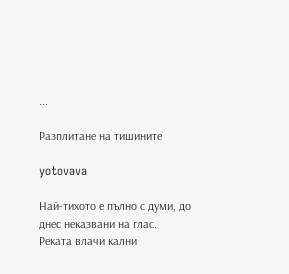...

Разплитане на тишините

yotovava

Най-тихото е пълно с думи, до днес неказвани на глас. Реката влачи кални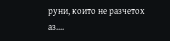руни, които не разчетох аз....